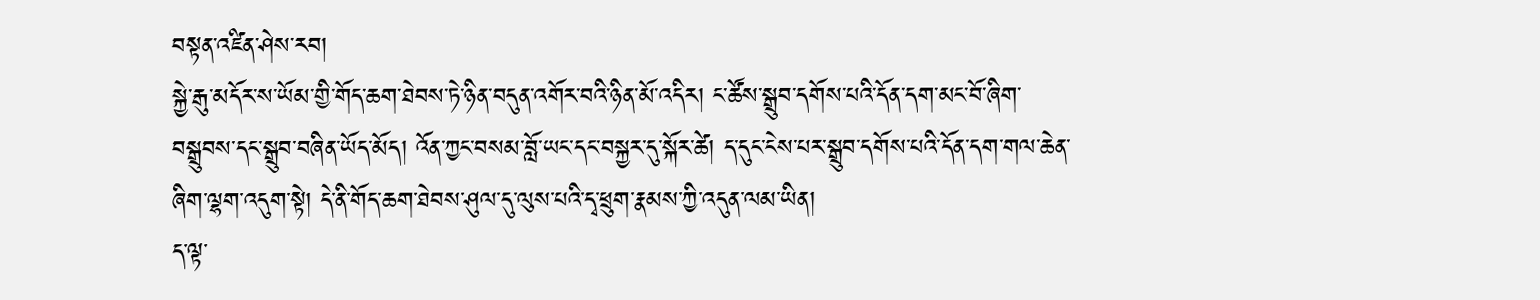བསྟན་འཛིན་ཤེས་རབ།
སྐྱེ་རྒུ་མདོར་ས་ཡོམ་གྱི་གོད་ཆག་ཐེབས་ཏེ་ཉིན་བདུན་འགོར་བའི་ཉིན་མོ་འདིར། ང་ཚོས་སྒྲུབ་དགོས་པའི་དོན་དག་མང་བོ་ཞིག་བསྒྲུབས་དང་སྒྲུབ་བཞིན་ཡོད་མོད། འོན་ཀྱང་བསམ་བློ་ཡང་དང་བསྐྱར་དུ་སྐོར་ཚེ། ད་དུང་ངེས་པར་སྒྲུབ་དགོས་པའི་དོན་དག་གལ་ཆེན་ཞིག་ལྷག་འདུག་སྟེ། དེ་ནི་གོད་ཆག་ཐེབས་ཤུལ་དུ་ལུས་པའི་དྭ་ཕྲུག་རྣམས་ཀྱི་འདུན་ལམ་ཡིན།
ད་ལྟ་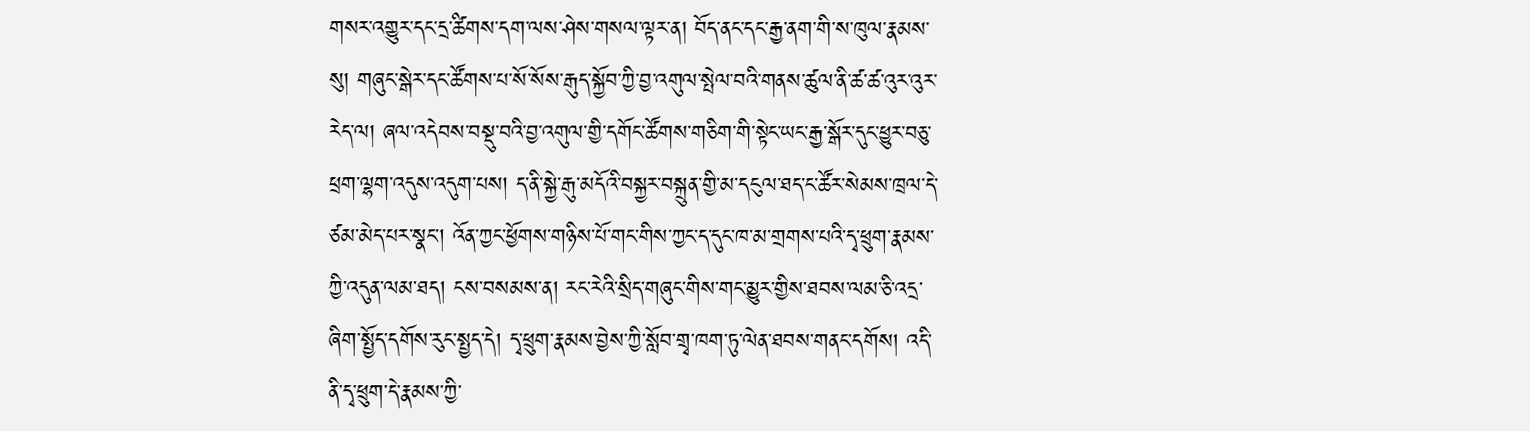གསར་འགྱུར་དང་དྲ་ཚིགས་དག་ལས་ཤེས་གསལ་ལྟར་ན། བོད་ནང་དང་རྒྱ་ནག་གི་ས་ཁུལ་རྣམས་སུ། གཞུང་སྒེར་དང་ཚོགས་པ་སོ་སོས་རྒུད་སྐྱོབ་ཀྱི་བྱ་འགུལ་སྤེལ་བའི་གནས་ཚུལ་ནི་ཚ་ཚ་འུར་འུར་རེད་ལ། ཞལ་འདེབས་བསྡུ་བའི་བྱ་འགུལ་གྱི་དགོང་ཚོགས་གཅིག་གི་སྟེང་ཡང་རྒྱ་སྒོར་དུང་ཕྱུར་བཅུ་ཕྲག་ལྷག་འདུས་འདུག་པས། ད་ནི་སྐྱེ་རྒུ་མདོའི་བསྐྱར་བསྐྲུན་གྱི་མ་དངུལ་ཐད་ང་ཚོར་སེམས་ཁྲལ་དེ་ཙམ་མེད་པར་སྣང་། འོན་ཀྱང་ཕྱོགས་གཉིས་པོ་གང་གིས་ཀྱང་ད་དུང་ཁ་མ་གྲགས་པའི་དྭ་ཕྲུག་རྣམས་ཀྱི་འདུན་ལམ་ཐད། ངས་བསམས་ན། རང་རེའི་སྲིད་གཞུང་གིས་གང་མྱུར་གྱིས་ཐབས་ལམ་ཅི་འདྲ་ཞིག་སྤྱོད་དགོས་རུང་སྤྱད་དེ། དྭ་ཕྲུག་རྣམས་བྱེས་ཀྱི་སློབ་གྲྭ་ཁག་ཏུ་ལེན་ཐབས་གནང་དགོས། འདི་ནི་དྭ་ཕྲུག་དེ་རྣམས་ཀྱི་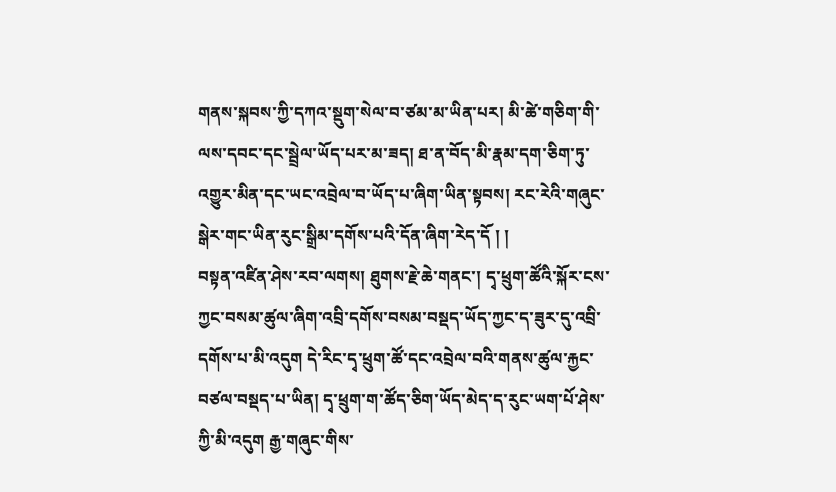གནས་སྐབས་ཀྱི་དཀའ་སྡུག་སེལ་བ་ཙམ་མ་ཡིན་པར། མི་ཚེ་གཅིག་གི་ལས་དབང་དང་སྦྲེལ་ཡོད་པར་མ་ཟད། ཐ་ན་བོད་མི་རྣམ་དག་ཅིག་ཏུ་འགྱུར་མིན་དང་ཡང་འབྲེལ་བ་ཡོད་པ་ཞིག་ཡིན་སྟབས། རང་རེའི་གཞུང་སྒེར་གང་ཡིན་རུང་སྒྲིམ་དགོས་པའི་དོན་ཞིག་རེད་དོ ། །
བསྟན་འཛིན་ཤེས་རབ་ལགས། ཐུགས་རྗེ་ཆེ་གནང་། དྭ་ཕྲུག་ཚོའི་སྐོར་ངས་ཀྱང་བསམ་ཚུལ་ཞིག་འབྲི་དགོས་བསམ་བསྡད་ཡོད་ཀྱང་ད་ཟུར་དུ་འབྲི་དགོས་པ་མི་འདུག དེ་རིང་དྭ་ཕྲུག་ཚོ་དང་འབྲེལ་བའི་གནས་ཚུལ་རྐྱང་བཙལ་བསྡད་པ་ཡིན། དྭ་ཕྲུག་ག་ཚོད་ཅིག་ཡོད་མེད་ད་རུང་ཡག་པོ་ཤེས་ཀྱི་མི་འདུག རྒྱ་གཞུང་གིས་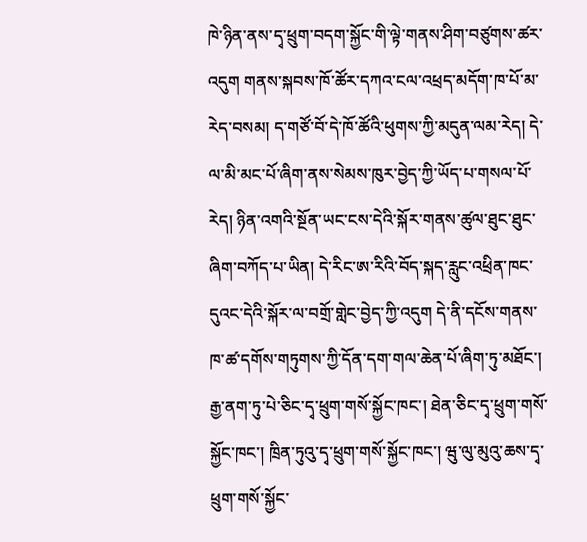ཁེ་ཉིན་ནས་དྭ་ཕྲུག་བདག་སྐྱོང་གི་ལྟེ་གནས་ཤིག་བཙུགས་ཚར་འདུག གནས་སྐབས་ཁོ་ཚོར་དཀའ་ངལ་འཕྲད་མདོག་ཁ་པོ་མ་རེད་བསམ། ད་གཙོ་བོ་དེ་ཁོ་ཚོའི་ཕུགས་ཀྱི་མདུན་ལམ་རེད། དེ་ལ་མི་མང་པོ་ཞིག་ནས་སེམས་ཁུར་བྱེད་ཀྱི་ཡོད་པ་གསལ་པོ་རེད། ཉིན་འགའི་སྔོན་ཡང་ངས་དེའི་སྐོར་གནས་ཚུལ་ཐུང་ཐུང་ཞིག་བཀོད་པ་ཡིན། དེ་རིང་ཨ་རིའི་བོད་སྐད་རླུང་འཕྲིན་ཁང་དུའང་དེའི་སྐོར་ལ་བགྲོ་གླེང་བྱེད་ཀྱི་འདུག དེ་ནི་དངོས་གནས་ཁ་ཚ་དགོས་གཏུགས་ཀྱི་དོན་དག་གལ་ཆེན་པོ་ཞིག་ཏུ་མཐོང་།
རྒྱ་ནག་ཏུ་པེ་ཅིང་དྭ་ཕྲུག་གསོ་སྐྱོང་ཁང་། ཐེན་ཅིང་དྭ་ཕྲུག་གསོ་སྐྱོང་ཁང་། ཁྲིན་ཏུའུ་དྭ་ཕྲུག་གསོ་སྐྱོང་ཁང་། ཝུ་ལུ་མུའུ་ཆས་དྭ་ཕྲུག་གསོ་སྐྱོང་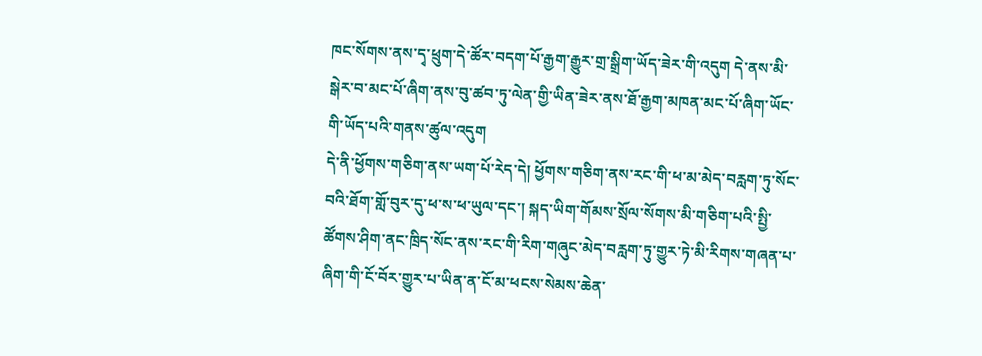ཁང་སོགས་ནས་དྭ་ཕྲུག་དེ་ཚོར་བདག་པོ་རྒྱག་རྒྱུར་གྲ་སྒྲིག་ཡོད་ཟེར་གི་འདུག དེ་ནས་མི་སྒེར་བ་མང་པོ་ཞིག་ནས་བུ་ཚབ་ཏུ་ལེན་གྱི་ཡིན་ཟེར་ནས་ཐོ་རྒྱག་མཁན་མང་པོ་ཞིག་ཡོང་གི་ཡོད་པའི་གནས་ཚུལ་འདུག
དེ་ནི་ཕྱོགས་གཅིག་ནས་ཡག་པོ་རེད་དེ། ཕྱོགས་གཅིག་ནས་རང་གི་ཕ་མ་མེད་བརླག་ཏུ་སོང་བའི་ཐོག་གློ་བུར་དུ་ཕ་ས་ཕ་ཡུལ་དང་། སྐད་ཡིག་གོམས་སྲོལ་སོགས་མི་གཅིག་པའི་སྤྱི་ཚོགས་ཤིག་ནང་ཁྲིད་སོང་ནས་རང་གི་རིག་གཞུང་མེད་བརླག་ཏུ་གྱུར་ཏེ་མི་རིགས་གཞན་པ་ཞིག་གི་ངོ་བོར་གྱུར་པ་ཡིན་ན་ངོ་མ་ཕངས་སེམས་ཆེན་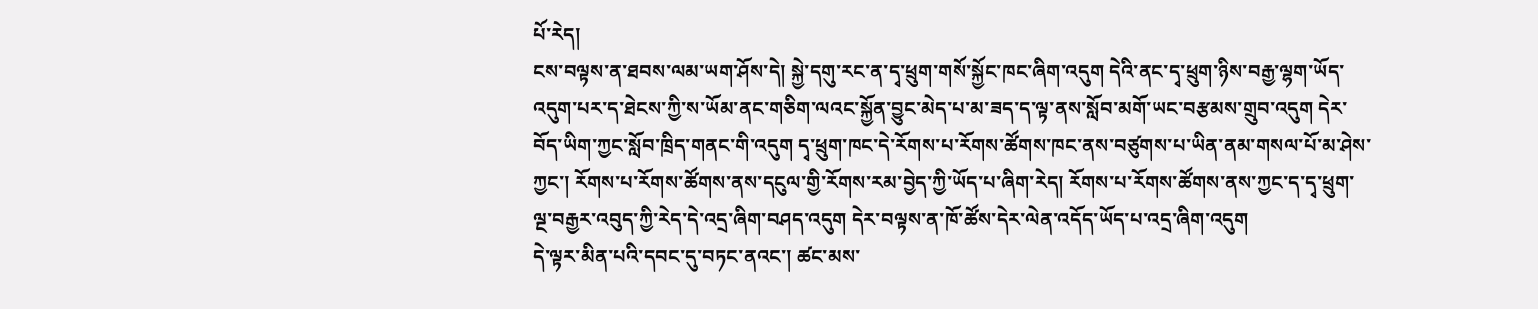པོ་རེད།
ངས་བལྟས་ན་ཐབས་ལམ་ཡག་ཤོས་དེ། སྐྱེ་དགུ་རང་ན་དྭ་ཕྲུག་གསོ་སྐྱོང་ཁང་ཞིག་འདུག དེའི་ནང་དྭ་ཕྲུག་ཉིས་བརྒྱ་ལྷག་ཡོད་འདུག་པར་ད་ཐེངས་ཀྱི་ས་ཡོམ་ནང་གཅིག་ལའང་སྐྱོན་བྱུང་མེད་པ་མ་ཟད་ད་ལྟ་ནས་སློབ་མགོ་ཡང་བརྩམས་གྲུབ་འདུག དེར་བོད་ཡིག་ཀྱང་སློབ་ཁྲིད་གནང་གི་འདུག དྭ་ཕྲུག་ཁང་དེ་རོགས་པ་རོགས་ཚོགས་ཁང་ནས་བཙུགས་པ་ཡིན་ནམ་གསལ་པོ་མ་ཤེས་ཀྱང་། རོགས་པ་རོགས་ཚོགས་ནས་དངུལ་གྱི་རོགས་རམ་བྱེད་ཀྱི་ཡོད་པ་ཞིག་རེད། རོགས་པ་རོགས་ཚོགས་ནས་ཀྱང་ད་དྭ་ཕྲུག་ལྔ་བརྒྱར་འབུད་ཀྱི་རེད་དེ་འདྲ་ཞིག་བཤད་འདུག དེར་བལྟས་ན་ཁོ་ཚོས་དེར་ལེན་འདོད་ཡོད་པ་འདྲ་ཞིག་འདུག
དེ་ལྟར་མིན་པའི་དབང་དུ་བཏང་ནའང་། ཚང་མས་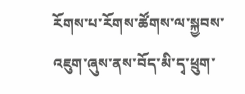རོགས་པ་རོགས་ཚོགས་ལ་སྐྱབས་འཇུག་ཞུས་ནས་བོད་མི་དྭ་ཕྲུག་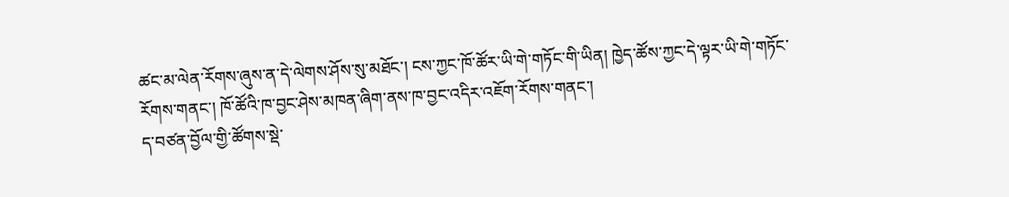ཚང་མ་ལེན་རོགས་ཞུས་ན་དེ་ལེགས་ཤོས་སུ་མཐོང་། ངས་ཀྱང་ཁོ་ཚོར་ཡི་གེ་གཏོང་གི་ཡིན། ཁྱེད་ཚོས་ཀྱང་དེ་ལྟར་ཡི་གེ་གཏོང་རོགས་གནང་། ཁོ་ཚོའི་ཁ་བྱང་ཤེས་མཁན་ཞིག་ནས་ཁ་བྱང་འདིར་འཇོག་རོགས་གནང་།
ད་བཙན་བྱོལ་གྱི་ཚོགས་སྡེ་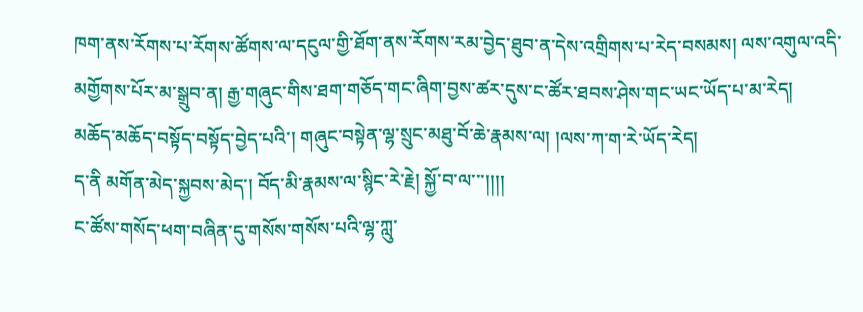ཁག་ནས་རོགས་པ་རོགས་ཚོགས་ལ་དངུལ་གྱི་ཐོག་ནས་རོགས་རམ་བྱེད་ཐུབ་ན་དེས་འགྲིགས་པ་རེད་བསམས། ལས་འགུལ་འདི་མགྱོགས་པོར་མ་སྒྲུབ་ན། རྒྱ་གཞུང་གིས་ཐག་གཅོད་གང་ཞིག་བྱས་ཚར་དུས་ང་ཚོར་ཐབས་ཤེས་གང་ཡང་ཡོད་པ་མ་རེད།
མཆོད་མཆོད་བསྟོད་བསྟོད་བྱེད་པའི་། གཞུང་བསྟེན་ལྷ་སྲུང་མཐུ་བོ་ཆེ་རྣམས་ལ། །ལས་ཀ་ག་རེ་ཡོད་རེད།
ད་ནི མགོན་མེད་སྐྱབས་མེད་། བོད་མི་རྣམས་ལ་སྙིང་རེ་རྗེ། སྐྱོ་བ་ལ་་་།།།།
ང་ཚོས་གསོད་ཕག་བཞིན་དུ་གསོས་གསོས་པའི་ལྷ་ཀླུ་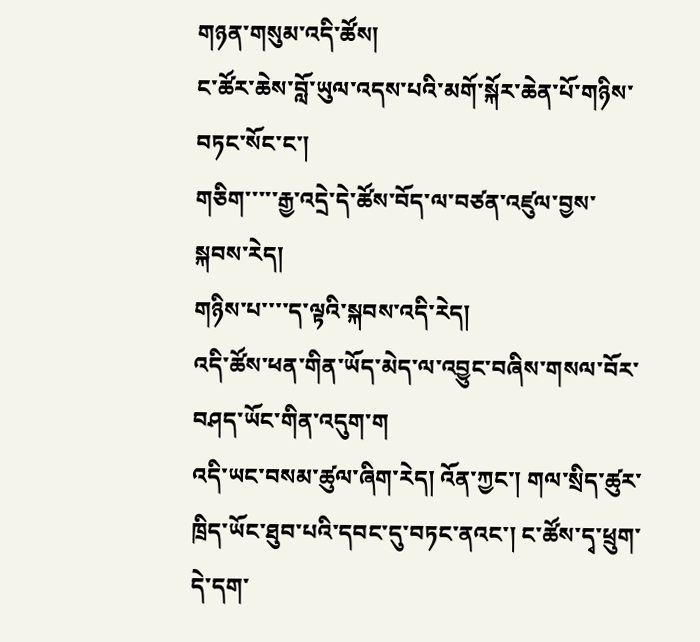གཉན་གསུམ་འདི་ཚོས།
ང་ཚོར་ཆེས་བློ་ཡུལ་འདས་པའི་མགོ་སྐོར་ཆེན་པོ་གཉིས་བཏང་སོང་ང་།
གཅིག་་་་་རྒྱ་འདྲེ་དེ་ཚོས་བོད་ལ་བཙན་འཛུལ་བྱས་སྐབས་རེད།
གཉིས་པ་་་་ད་ལྟའི་སྐབས་འདི་རེད།
འདི་ཚོས་ཕན་གིན་ཡོད་མེད་ལ་འབྱུང་བཞིས་གསལ་བོར་བཤད་ཡོང་གིན་འདུག་ག
འདི་ཡང་བསམ་ཚུལ་ཞིག་རེད། འོན་ཀྱང་། གལ་སྲིད་ཚུར་ཁྲིད་ཡོང་ཐུབ་པའི་དབང་དུ་བཏང་ནའང་། ང་ཚོས་དྭ་ཕྲུག་དེ་དག་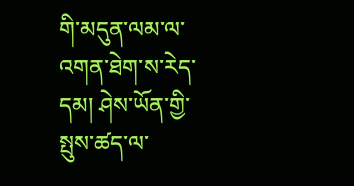གི་མདུན་ལམ་ལ་འགན་ཐེག་ས་རེད་དམ། ཤེས་ཡོན་གྱི་སྤུས་ཚད་ལ་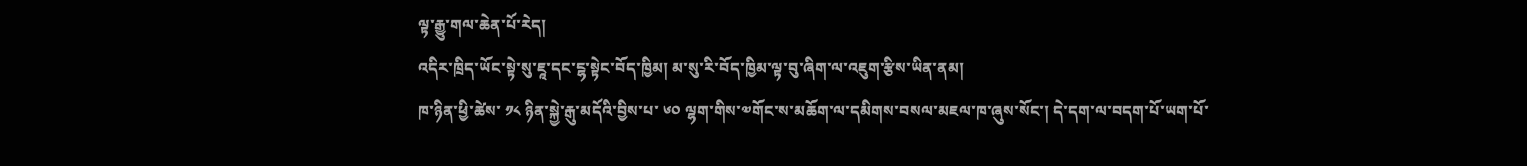ལྟ་རྒྱུ་གལ་ཆེན་པོ་རེད།
འདིར་ཁྲིད་ཡོང་སྟེ་སུ་ཇཱ་དང་ངྷ་སྟེང་བོད་ཁྱིམ། མ་སུ་རི་བོད་ཁྱིམ་ལྟ་བུ་ཞིག་ལ་འཇུག་རྩིས་ཡིན་ནམ།
ཁ་ཉིན་ཕྱི་ཚེས་ ༡༨ ཉིན་སྐྱེ་རྒུ་མདོའི་བྱིས་པ་ ༦༠ ལྷག་གིས་༧གོང་ས་མཆོག་ལ་དམིགས་བསལ་མཇལ་ཁ་ཞུས་སོང་། དེ་དག་ལ་བདག་པོ་ཡག་པོ་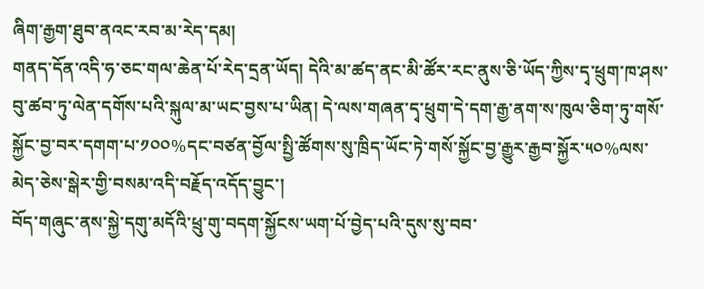ཞིག་རྒྱག་ཐུབ་ནའང་རབ་མ་རེད་དམ།
གནད་དོན་འདི་ཧ་ཅང་གལ་ཆེན་པོ་རེད་དྲན་ཡོད། དེའི་མ་ཚད་ནང་མི་ཚོར་རང་ནུས་ཅི་ཡོད་ཀྱིས་དྭ་ཕྲུག་ཁ་ཤས་བུ་ཚབ་ཏུ་ལེན་དགོས་པའི་སྐུལ་མ་ཡང་བྱས་པ་ཡིན། དེ་ལས་གཞན་དྭ་ཕྲུག་དེ་དག་རྒྱ་ནག་ས་ཁུལ་ཅིག་ཏུ་གསོ་སྐྱོང་བྱ་བར་དགག་པ་༡༠༠%དང་བཙན་བྱོལ་སྤྱི་ཚོགས་སུ་ཁྲིད་ཡོང་ཏེ་གསོ་སྐྱོང་བྱ་རྒྱུར་རྒྱབ་སྐྱོར་༥༠%ལས་མེད་ཅེས་སྒེར་གྱི་བསམ་འདི་བརྗོད་འདོད་བྱུང་།
བོད་གཞུང་ནས་སྐྱེ་དགུ་མདོའི་ཕྲུ་གུ་བདག་སྐྱོངས་ཡག་པོ་བྱེད་པའི་དུས་སུ་བབ་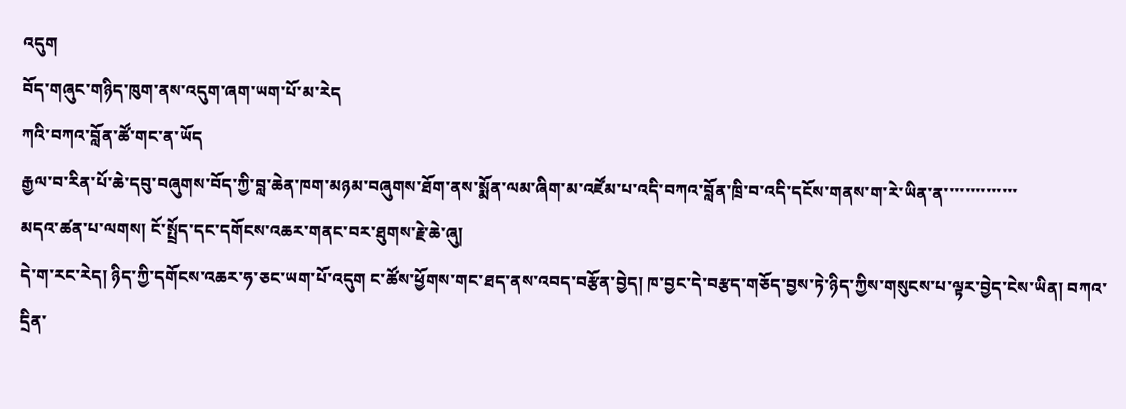འདུག
བོད་གཞུང་གཉིད་ཁུག་ནས་འདུག་ཞག་ཡག་པོ་མ་རེད
ཀའི་བཀའ་བློན་ཚོ་གང་ན་ཡོད
རྒྱལ་བ་རིན་པོ་ཆེ་དབུ་བཞུགས་བོད་ཀྱི་བླ་ཆེན་ཁག་མཉམ་བཞུགས་ཐོག་ནས་སྨོན་ལམ་ཞིག་མ་འཛོམ་པ་འདི་བཀའ་བློན་ཁྲི་བ་འདི་དངོས་གནས་ག་རེ་ཡིན་ན་་་་་་་་་་་་་་
མདའ་ཚན་པ་ལགས། ངོ་སྤྲོད་དང་དགོངས་འཆར་གནང་བར་ཐུགས་རྗེ་ཆེ་ཞུ།
དེ་ག་རང་རེད། ཉིད་ཀྱི་དགོངས་འཆར་ཧ་ཅང་ཡག་པོ་འདུག ང་ཚོས་ཕྱོགས་གང་ཐད་ནས་འབད་བརྩོན་བྱེད། ཁ་བྱང་དེ་བརྩད་གཅོད་བྱས་ཏེ་ཉིད་ཀྱིས་གསུངས་པ་ལྟར་བྱེད་ངེས་ཡིན། བཀའ་དྲིན་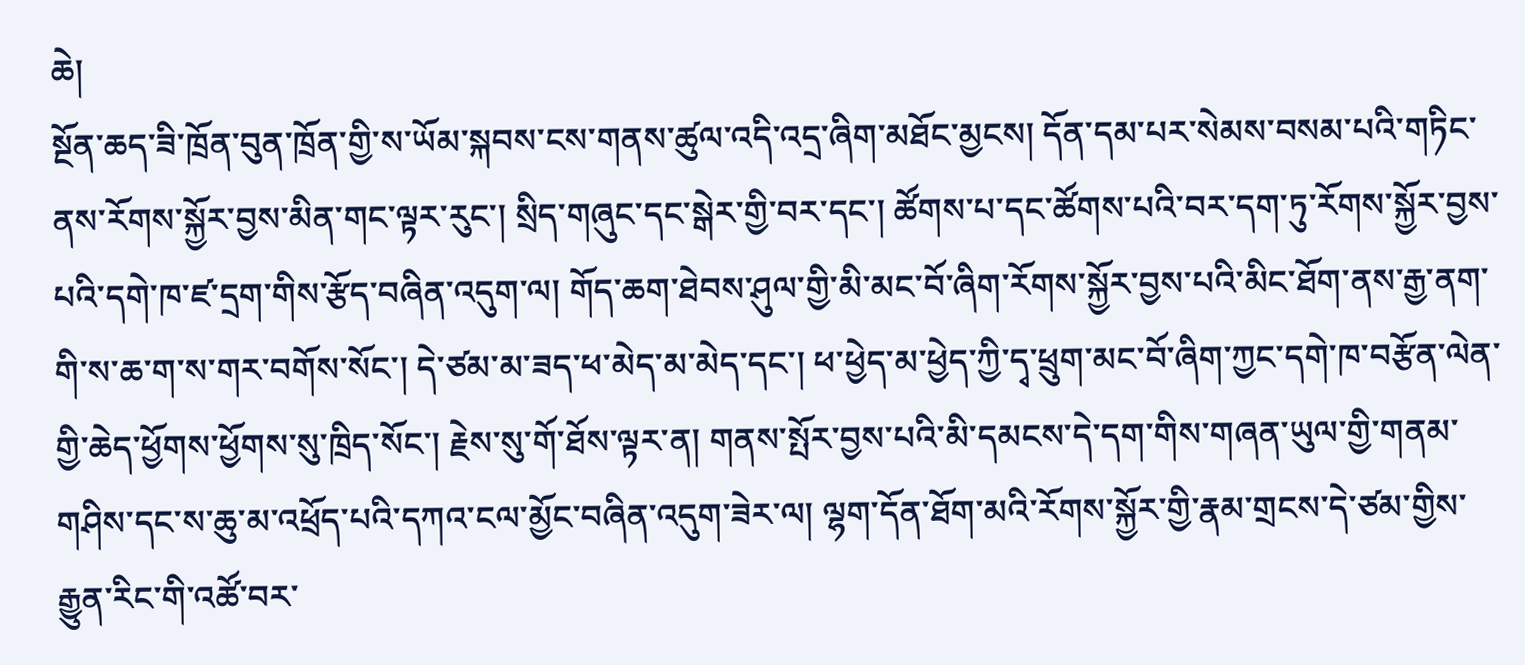ཆེ།
སྔོན་ཆད་ཟི་ཁྲོན་བུན་ཁྲོན་གྱི་ས་ཡོམ་སྐབས་ངས་གནས་ཚུལ་འདི་འདྲ་ཞིག་མཐོང་མྱངས། དོན་དམ་པར་སེམས་བསམ་པའི་གཏིང་ནས་རོགས་སྐྱོར་བྱས་མིན་གང་ལྟར་རུང་། སྲིད་གཞུང་དང་སྒེར་གྱི་བར་དང་། ཚོགས་པ་དང་ཚོགས་པའི་བར་དག་ཏུ་རོགས་སྐྱོར་བྱས་པའི་དགེ་ཁ་ཛ་དྲག་གིས་རྩོད་བཞིན་འདུག་ལ། གོད་ཆག་ཐེབས་ཤུལ་གྱི་མི་མང་བོ་ཞིག་རོགས་སྐྱོར་བྱས་པའི་མིང་ཐོག་ནས་རྒྱ་ནག་གི་ས་ཆ་ག་ས་གར་བགོས་སོང་། དེ་ཙམ་མ་ཟད་ཕ་མེད་མ་མེད་དང་། ཕ་ཕྱེད་མ་ཕྱེད་ཀྱི་དྭ་ཕྲུག་མང་བོ་ཞིག་ཀྱང་དགེ་ཁ་བརྩོན་ལེན་གྱི་ཆེད་ཕྱོགས་ཕྱོགས་སུ་ཁྲིད་སོང་། རྗེས་སུ་གོ་ཐོས་ལྟར་ན། གནས་སྤོར་བྱས་པའི་མི་དམངས་དེ་དག་གིས་གཞན་ཡུལ་གྱི་གནམ་གཤིས་དང་ས་ཆུ་མ་འཕྲོད་པའི་དཀའ་ངལ་མྱོང་བཞིན་འདུག་ཟེར་ལ། ལྷག་དོན་ཐོག་མའི་རོགས་སྐྱོར་གྱི་རྣམ་གྲངས་དེ་ཙམ་གྱིས་རྒྱུན་རིང་གི་འཚོ་བར་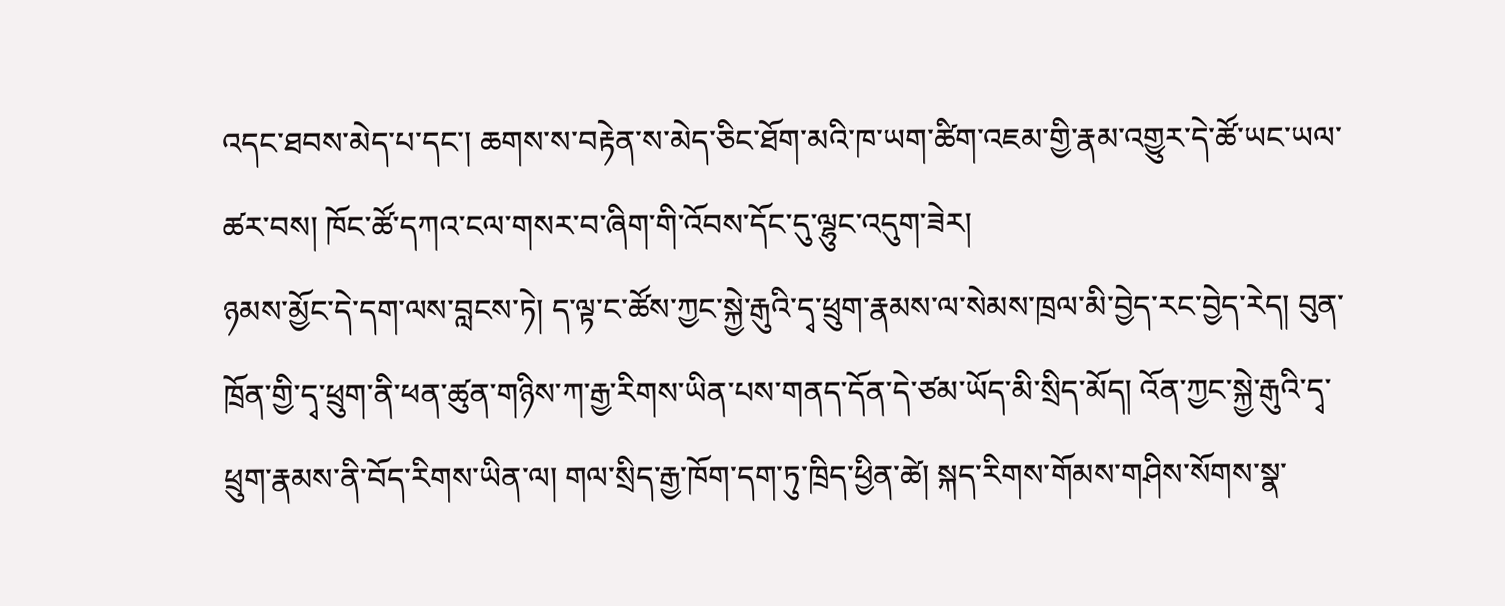འདང་ཐབས་མེད་པ་དང་། ཆགས་ས་བརྟེན་ས་མེད་ཅིང་ཐོག་མའི་ཁ་ཡག་ཚིག་འཇམ་གྱི་རྣམ་འགྱུར་དེ་ཚོ་ཡང་ཡལ་ཚར་བས། ཁོང་ཚོ་དཀའ་ངལ་གསར་བ་ཞིག་གི་འོབས་དོང་དུ་ལྷུང་འདུག་ཟེར།
ཉམས་མྱོང་དེ་དག་ལས་བླངས་ཏེ། ད་ལྟ་ང་ཚོས་ཀྱང་སྐྱེ་རྒུའི་དྭ་ཕྲུག་རྣམས་ལ་སེམས་ཁྲལ་མི་བྱེད་རང་བྱེད་རེད། བུན་ཁྲོན་གྱི་དྭ་ཕྲུག་ནི་ཕན་ཚུན་གཉིས་ཀ་རྒྱ་རིགས་ཡིན་པས་གནད་དོན་དེ་ཙམ་ཡོད་མི་སྲིད་མོད། འོན་ཀྱང་སྐྱེ་རྒུའི་དྭ་ཕྲུག་རྣམས་ནི་བོད་རིགས་ཡིན་ལ། གལ་སྲིད་རྒྱ་ཁོག་དག་ཏུ་ཁྲིད་ཕྱིན་ཚེ། སྐད་རིགས་གོམས་གཤིས་སོགས་སྣ་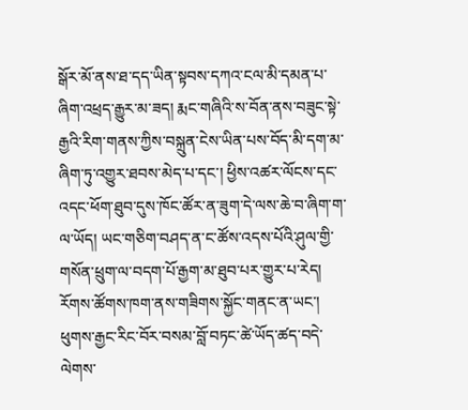སྒོར་མོ་ནས་ཐ་དད་ཡིན་སྟབས་དཀའ་ངལ་མི་དམན་པ་ཞིག་འཕྲད་རྒྱུར་མ་ཟད། རྨང་གཞིའི་ས་བོན་ནས་བཟུང་སྟེ་རྒྱའི་རིག་གནས་ཀྱིས་བསྐྲུན་ངེས་ཡིན་པས་བོད་མི་དག་མ་ཞིག་ཏུ་འགྱུར་ཐབས་མེད་པ་དང་། ཕྱིས་འཚར་ལོངས་དང་འདང་ཕོག་ཐུབ་དུས་ཁོང་ཚོར་ན་ཟུག་དེ་ལས་ཆེ་བ་ཞིག་ག་ལ་ཡོད། ཡང་གཅིག་བཤད་ན་ང་ཚོས་འདས་པོའི་ཤུལ་གྱི་གསོན་ཕྲུག་ལ་བདག་པོ་རྒྱག་མ་ཐུབ་པར་གྱུར་པ་རེད།
རོགས་ཚོགས་ཁག་ནས་གཟིགས་སྐྱོང་གནང་ན་ཡང་། ཕུགས་རྒྱང་རིང་བོར་བསམ་བློ་བཏང་ཚེ་ཡོད་ཚད་བདེ་ལེགས་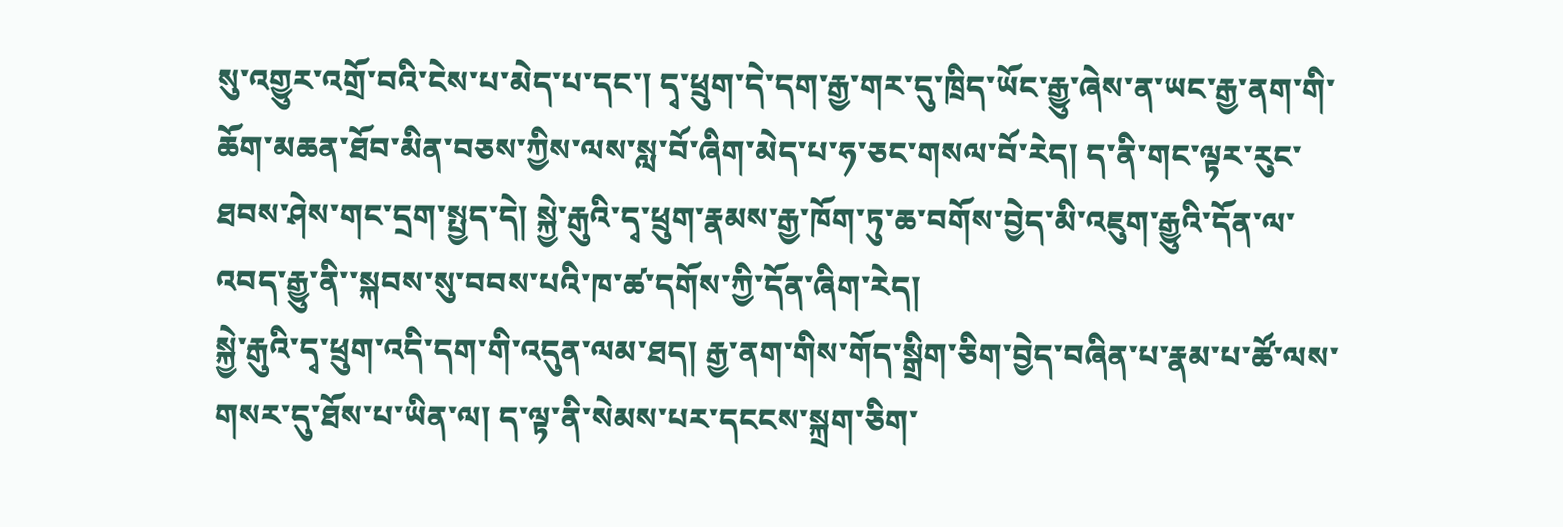སུ་འགྱུར་འགྲོ་བའི་ངེས་པ་མེད་པ་དང་། དྭ་ཕྲུག་དེ་དག་རྒྱ་གར་དུ་ཁྲིད་ཡོང་རྒྱུ་ཞེས་ན་ཡང་རྒྱ་ནག་གི་ཆོག་མཆན་ཐོབ་མིན་བཅས་ཀྱིས་ལས་སླ་བོ་ཞིག་མེད་པ་ཧ་ཅང་གསལ་བོ་རེད། ད་ནི་གང་ལྟར་རུང་ཐབས་ཤེས་གང་དྲག་སྤྱད་དེ། སྐྱེ་རྒུའི་དྭ་ཕྲུག་རྣམས་རྒྱ་ཁོག་ཏུ་ཆ་བགོས་བྱེད་མི་འཇུག་རྒྱུའི་དོན་ལ་འབད་རྒྱུ་ནི་་སྐབས་སུ་བབས་པའི་ཁ་ཚ་དགོས་ཀྱི་དོན་ཞིག་རེད།
སྐྱེ་རྒུའི་དྭ་ཕྲུག་འདི་དག་གི་འདུན་ལམ་ཐད། རྒྱ་ནག་གིས་གོད་སྒྲིག་ཅིག་བྱེད་བཞིན་པ་རྣམ་པ་ཚོ་ལས་གསར་དུ་ཐོས་པ་ཡིན་ལ། ད་ལྟ་ནི་སེམས་པར་དངངས་སྐྲག་ཅིག་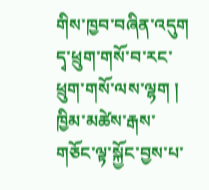གིས་ཁྱབ་བཞིན་འདུག
དྭ་ཕྲུག་གསོ་བ་རང་ཕྲུག་གསོ་ལས་ལྷག །
ཁྱིམ་མཚེས་རྒས་གཅོང་ལྟ་སྐྱོང་བྱས་པ་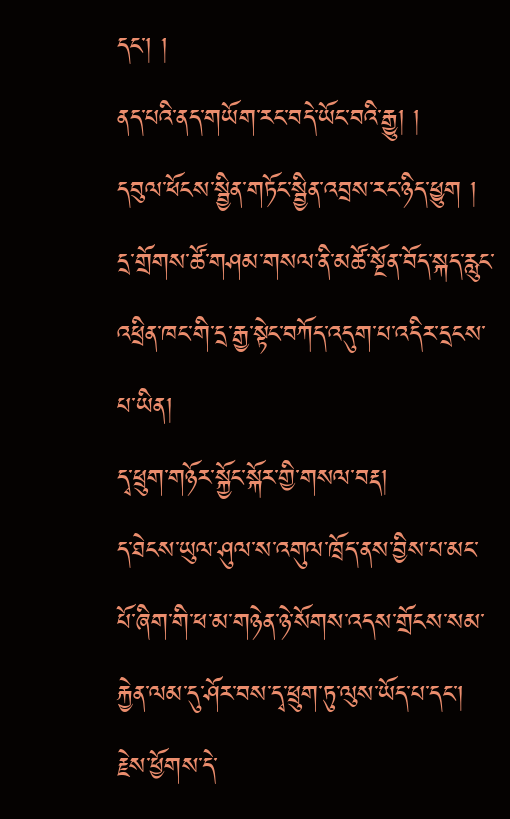དང་། །
ནད་པའི་ནད་གཡོག་རང་བདེ་ཡོང་བའི་རྒྱུ། །
དབུལ་ཕོངས་སྦྱིན་གཏོང་སྦྱིན་འབྲས་རང་ཉིད་ཕྱུག །
དྲ་གྲོགས་ཚོ་གཤམ་གསལ་ནི་མཚོ་སྔོན་བོད་སྐད་རླུང་འཕྲིན་ཁང་གི་དྲ་རྒྱ་སྟེང་བཀོད་འདུག་པ་འདིར་དྲངས་པ་ཡིན།
དྭ་ཕྲུག་གཉོར་སྐྱོང་སྐོར་གྱི་གསལ་བརྡ།
ད་ཐེངས་ཡུལ་ཤུལ་ས་འགུལ་ཁྲོད་ནས་བྱིས་པ་མང་པོ་ཞིག་གི་ཕ་མ་གཉེན་ཉེ་སོགས་འདས་གྲོངས་སམ་རྐྱེན་ལམ་དུ་ཤོར་བས་དྭ་ཕྲུག་ཏུ་ལུས་ཡོད་པ་དང་། རྗེས་ཕྱོགས་དེ་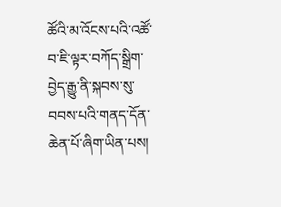ཚོའི་མ་འོངས་པའི་འཚོ་བ་ཇི་ལྟར་བཀོད་སྒྲིག་བྱེད་རྒྱུ་ནི་སྐབས་སུ་བབས་པའི་གནད་དོན་ཆེན་པོ་ཞིག་ཡིན་པས།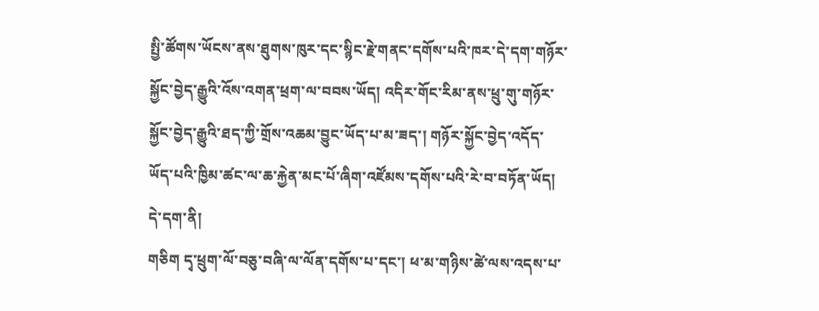སྤྱི་ཚོགས་ཡོངས་ནས་ཐུགས་ཁུར་དང་སྙིང་རྗེ་གནང་དགོས་པའི་ཁར་དེ་དག་གཉོར་སྐྱོང་བྱེད་རྒྱུའི་འོས་འགན་ཕྲག་ལ་བབས་ཡོད། འདིར་གོང་རིམ་ནས་ཕྲུ་གུ་གཉོར་སྐྱོང་བྱེད་རྒྱུའི་ཐད་ཀྱི་གྲོས་འཆམ་བྱུང་ཡོད་པ་མ་ཟད་། གཉོར་སྐྱོང་བྱེད་འདོད་ཡོད་པའི་ཁྱིམ་ཚང་ལ་ཆ་རྐྱེན་མང་པོ་ཞིག་འཛོམས་དགོས་པའི་རེ་བ་བཏོན་ཡོད།
དེ་དག་ནི།
གཅིག དྭ་ཕྲུག་ལོ་བཅུ་བཞི་ལ་ལོན་དགོས་པ་དང་། ཕ་མ་གཉིས་ཚེ་ལས་འདས་པ་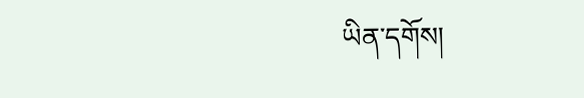ཡིན་དགོས།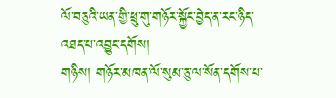ལོ་བཅུའི་ཡན་གྱི་ཕྲུ་གུ་གཉོར་སྐྱོང་བྱེད་ན་རང་ཉིད་འཐད་པ་འབྱུང་དགོས།
གཉིས། གཉོར་མཁན་ལོ་སུམ་ཅུ་ལ་སོན་དགོས་པ་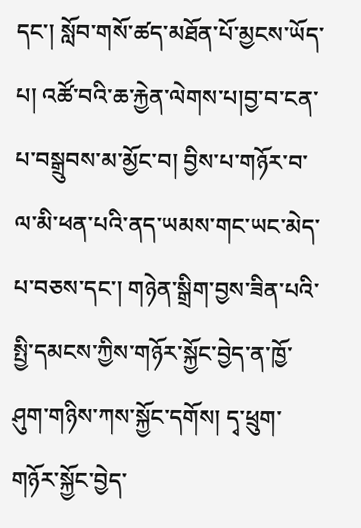དང་། སློབ་གསོ་ཚད་མཐོན་པོ་མྱངས་ཡོད་པ། འཚོ་བའི་ཆ་རྐྱེན་ལེགས་པ།བྱ་བ་ངན་པ་བསྒྲུབས་མ་མྱོང་བ། བྱིས་པ་གཉོར་བ་ལ་མི་ཕན་པའི་ནད་ཡམས་གང་ཡང་མེད་པ་བཅས་དང་། གཉེན་སྒྲིག་བྱས་ཟིན་པའི་སྤྱི་དམངས་ཀྱིས་གཉོར་སྐྱོང་བྱེད་ན་ཁྱོ་ཤུག་གཉིས་ཀས་སྐྱོང་དགོས། དྭ་ཕྲུག་གཉོར་སྐྱོང་བྱེད་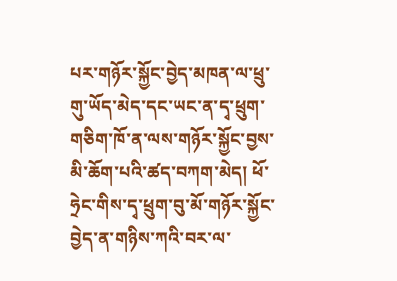པར་གཉོར་སྐྱོང་བྱེད་མཁན་ལ་ཕྲུ་གུ་ཡོད་མེད་དང་ཡང་ན་དྭ་ཕྲུག་གཅིག་ཁོ་ན་ལས་གཉོར་སྐྱོང་བྱས་མི་ཆོག་པའི་ཚད་བཀག་མེད། ཕོ་ཧྲེང་གིས་དྭ་ཕྲུག་བུ་མོ་གཉོར་སྐྱོང་བྱེད་ན་གཉིས་ཀའི་བར་ལ་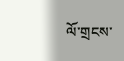ལོ་གྲངས་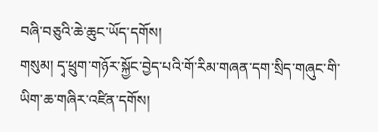བཞི་བཅུའི་ཆེ་ཆུང་ཡོད་དགོས།
གསུམ། དྭ་ཕྲུག་གཉོར་སྐྱོང་བྱེད་པའི་གོ་རིམ་གཞན་དག་སྲིད་གཞུང་གི་ཡིག་ཆ་གཞིར་འཛིན་དགོས།